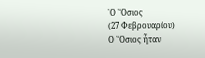῾Ο ῞Οσιος
(27 Φεβρουαρίου)
Ο ῞Οσιος ἦταν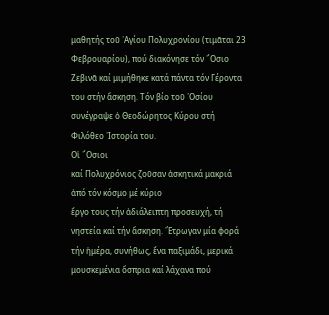μαθητής τοῦ ῾Αγίου Πολυχρονίου (τιμᾶται 23 Φεβρουαρίου), πού διακόνησε τόν ῞Οσιο Ζεβινᾶ καί μιμήθηκε κατά πάντα τόν Γέροντα του στήν ἄσκηση. Τόν βίο τοῦ ῾Οσίου συνέγραψε ὁ Θεοδώρητος Κύρου στή Φιλόθεο ῾Ιστορία του.
Οἱ ῞Οσιοι
καί Πολυχρόνιος ζοῦσαν ἀσκητικά μακριά ἀπό τόν κόσμο μέ κύριο
ἔργο τους τήν ἀδιάλειπτη προσευχή, τή νηστεία καί τήν ἄσκηση. ῎Ετρωγαν μία φορά
τήν ἡμέρα, συνήθως, ἕνα παξιμάδι, μερικά μουσκεμένια ὄσπρια καί λάχανα πού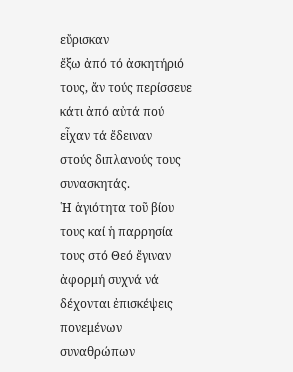εὔρισκαν
ἔξω ἀπό τό ἀσκητήριό τους, ἄν τούς περίσσευε κάτι ἀπό αὐτά πού εἶχαν τά ἔδειναν
στούς διπλανούς τους συνασκητάς.
῾Η ἁγιότητα τοῦ βίου τους καί ἡ παρρησία
τους στό Θεό ἔγιναν ἀφορμή συχνά νά δέχονται ἐπισκέψεις πονεμένων συναθρώπων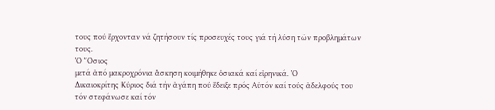τους πού ἔρχονταν νά ζητήσουν τίς προσευχές τους γιά τή λύση τῶν προβλημάτων
τους.
῾Ο ῞Οσιος
μετά ἀπό μακροχρόνια ἄσκηση κοιμήθηκε ὁσιακά καί εἰρηνικά. ῾Ο
Δικαιοκρίτης Κύριος διά τήν ἀγάπη πού ἔδειξε πρός Αὐτόν καί τούς ἀδελφούς του
τόν στεφάνωσε καί τόν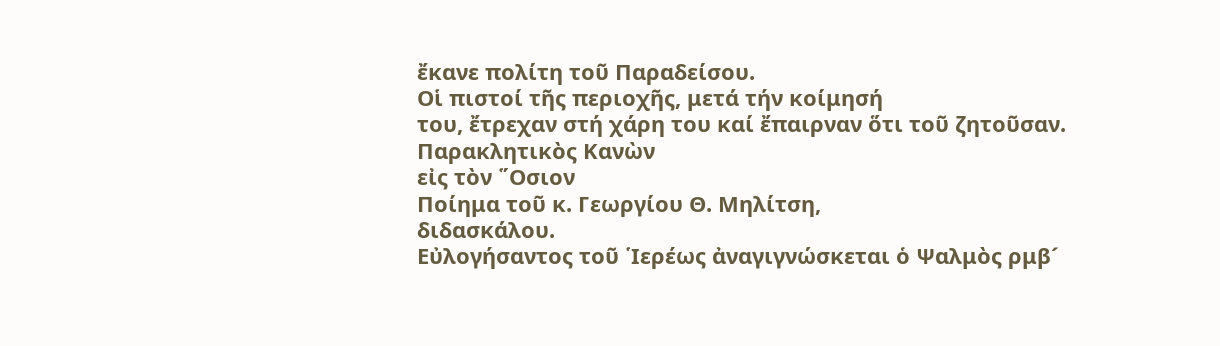ἔκανε πολίτη τοῦ Παραδείσου.
Οἱ πιστοί τῆς περιοχῆς, μετά τήν κοίμησή
του, ἔτρεχαν στή χάρη του καί ἔπαιρναν ὅτι τοῦ ζητοῦσαν.
Παρακλητικὸς Κανὼν
εἰς τὸν ῞Οσιον
Ποίημα τοῦ κ. Γεωργίου Θ. Μηλίτση,
διδασκάλου.
Εὐλογήσαντος τοῦ ῾Ιερέως ἀναγιγνώσκεται ὁ Ψαλμὸς ρμβ´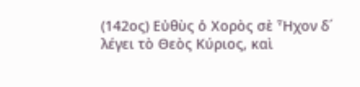(142ος) Εὐθὺς ὁ Χορὸς σὲ Ἦχον δ´ λέγει τὸ Θεὸς Κύριος, καὶ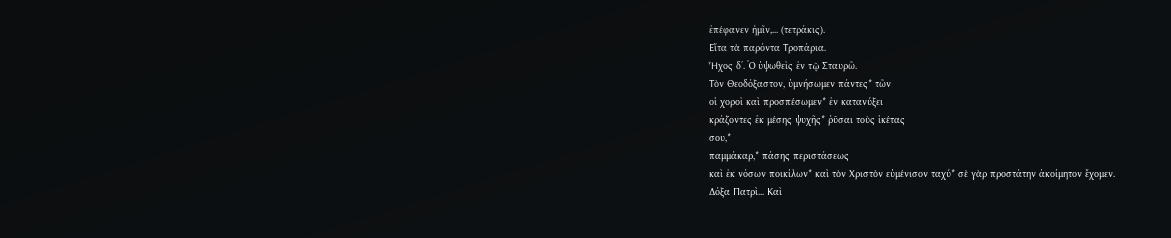ἐπέφανεν ἡμῖν,... (τετράκις).
Εἴτα τὰ παρόντα Τροπάρια.
Ἦχος δ΄. Ὁ ὑψωθεὶς ἐν τῷ Σταυρῶ.
Τὸν Θεοδόξαστον, ὑμνήσωμεν πάντες* τῶν
οἱ χοροὶ καὶ προσπέσωμεν* ἐν κατανύξει
κράζοντες ἐκ μέσης ψυχῆς* ῥῦσαι τοὺς ἱκέτας
σου,*
παμμάκαρ,* πάσης περιστάσεως
καὶ ἐκ νόσων ποικίλων* καὶ τὸν Χριστὸν εὐμένισον ταχύ* σὲ γὰρ προστάτην ἀκοίμητον ἔχομεν.
Δόξα Πατρὶ... Καὶ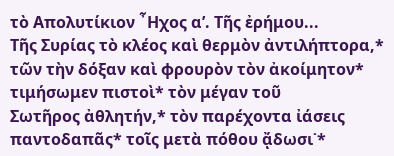τὸ Απολυτίκιον ῏Ηχος α’. Τῆς ἐρήμου...
Τῆς Συρίας τὸ κλέος καὶ θερμὸν ἀντιλήπτορα,* τῶν τὴν δόξαν καὶ φρουρὸν τὸν ἀκοίμητον* τιμήσωμεν πιστοὶ* τὸν μέγαν τοῦ
Σωτῆρος ἀθλητήν,* τὸν παρέχοντα ἰάσεις
παντοδαπᾶς* τοῖς μετὰ πόθου ᾄδωσι˙*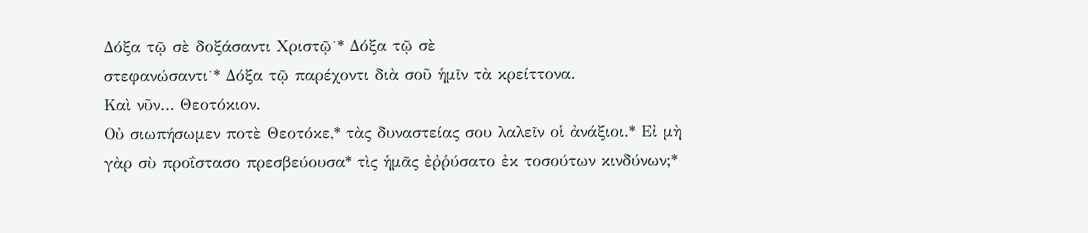Δόξα τῷ σὲ δοξάσαντι Χριστῷ˙* Δόξα τῷ σὲ
στεφανώσαντι˙* Δόξα τῷ παρέχοντι διὰ σοῦ ἡμῖν τὰ κρείττονα.
Καὶ νῦν… Θεοτόκιον.
Οὐ σιωπήσωμεν ποτὲ Θεοτόκε,* τὰς δυναστείας σου λαλεῖν οἱ ἀνάξιοι.* Εἰ μὴ γὰρ σὺ προΐστασο πρεσβεύουσα* τὶς ἡμᾶς ἐῤῥύσατο ἐκ τοσούτων κινδύνων;*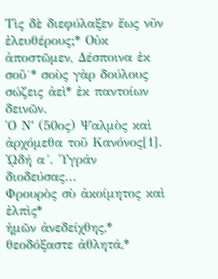Τὶς δὲ διεφύλαξεν ἔως νῦν ἐλευθέρους;* Οὐκ ἀποστῶμεν, Δέσποινα ἐκ σοῦ˙* σοὺς γὰρ δούλους σώζεις ἀεὶ* ἐκ παντοίων δεινῶν.
῾Ο Νʹ (50ος) Ψαλμὸς καὶ ἀρχόμεθα τοῦ Κανόνος[1].
ᾨδή α´. ῾Υγράν
διοδεύσας...
Φρουρὸς σὺ ἀκοίμητος καὶ ἐλπὶς*
ἡμῶν ἀνεδείχθης,* θεοδόξαστε ἀθλητά,*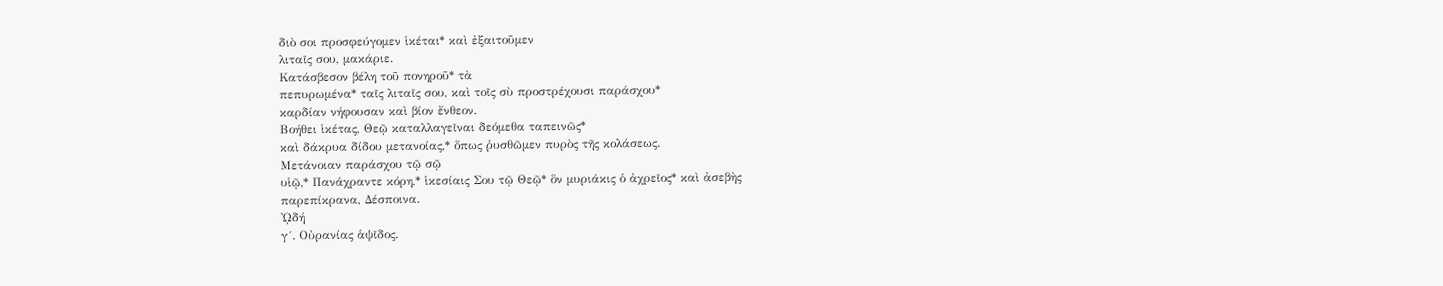διὸ σοι προσφεύγομεν ἱκέται* καὶ ἐξαιτοῦμεν
λιταῖς σου, μακάριε.
Κατάσβεσον βέλη τοῦ πονηροῦ* τὰ
πεπυρωμένα* ταῖς λιταῖς σου, καὶ τοῖς σὺ προστρέχουσι παράσχου*
καρδίαν νήφουσαν καὶ βίον ἔνθεον.
Βοήθει ἱκέτας, Θεῷ καταλλαγεῖναι δεόμεθα ταπεινῶς*
καὶ δάκρυα δίδου μετανοίας,* ὅπως ῥυσθῶμεν πυρὸς τῆς κολάσεως.
Μετάνοιαν παράσχου τῷ σῷ
υἱῷ,* Πανάχραντε κόρη,* ἱκεσίαις Σου τῷ Θεῷ* ὃν μυριάκις ὁ ἀχρεῖος* καὶ ἀσεβὴς
παρεπίκρανα, Δέσποινα.
ᾨδή
γ´. Οὐρανίας ἁψῖδος.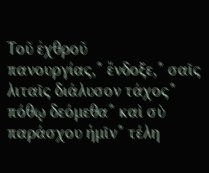Τοῦ ἐχθροῦ
πανουργίας,* ἔνδοξε,* σαῖς
λιταῖς διάλυσον τάχος* πόθῳ δεόμεθα* καὶ σὺ παράσχου ἡμῖν* τέλη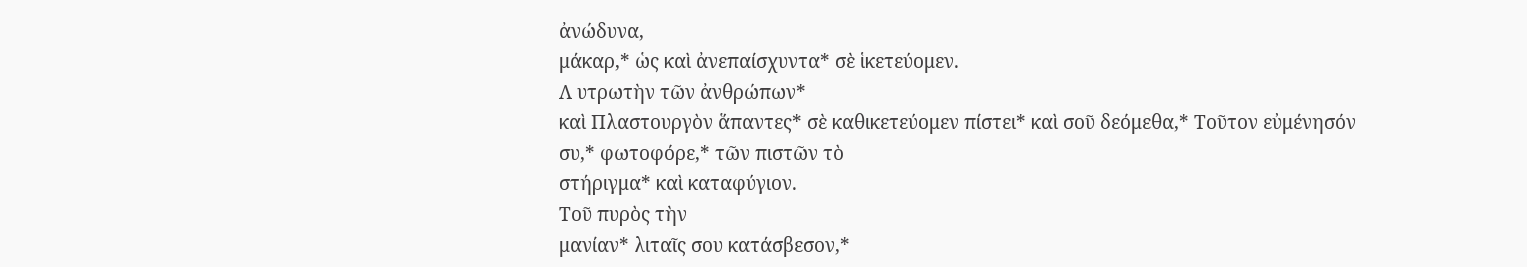ἀνώδυνα,
μάκαρ,* ὡς καὶ ἀνεπαίσχυντα* σὲ ἱκετεύομεν.
Λ υτρωτὴν τῶν ἀνθρώπων*
καὶ Πλαστουργὸν ἅπαντες* σὲ καθικετεύομεν πίστει* καὶ σοῦ δεόμεθα,* Τοῦτον εὐμένησόν
συ,* φωτοφόρε,* τῶν πιστῶν τὸ
στήριγμα* καὶ καταφύγιον.
Τοῦ πυρὸς τὴν
μανίαν* λιταῖς σου κατάσβεσον,*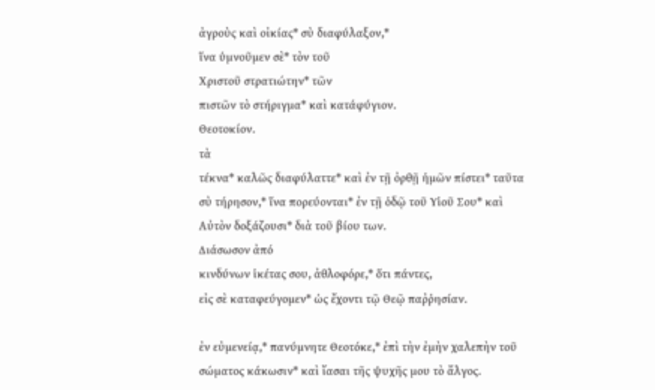ἀγροὺς καὶ οἰκίας* σὺ διαφύλαξον,*
ἵνα ὑμνοῦμεν σὲ* τὸν τοῦ
Χριστοῦ στρατιώτην* τῶν
πιστῶν τὸ στήριγμα* καὶ κατάφύγιον.
Θεοτοκίον.
τὰ
τέκνα* καλῶς διαφύλαττε* καὶ ἐν τῇ ὀρθῇ ἡμῶν πίστει* ταῦτα
σὺ τήρησον,* ἵνα πορεύονται* ἐν τῇ ὁδῷ τοῦ Υἱοῦ Σου* καὶ
Αὐτὸν δοξάζουσι* διὰ τοῦ βίου των.
Διάσωσον ἀπό
κινδύνων ἱκέτας σου, ἀθλοφόρε,* ὅτι πάντες,
εἰς σὲ καταφεύγομεν* ὡς ἔχοντι τῷ Θεῷ παῤῥησίαν.

ἐν εὐμενείᾳ,* πανύμνητε Θεοτόκε,* ἐπὶ τὴν ἐμὴν χαλεπὴν τοῦ
σώματος κάκωσιν* καὶ ἴασαι τῆς ψυχῆς μου τὸ ἄλγος.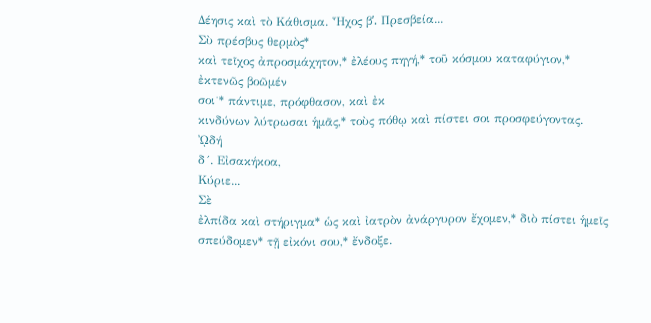Δέησις καὶ τὸ Κάθισμα. Ἦχος βʹ. Πρεσβεία...
Σὺ πρέσβυς θερμὸς*
καὶ τεῖχος ἀπροσμάχητον,* ἐλέους πηγή,* τοῦ κόσμου καταφύγιον,* ἐκτενῶς βοῶμέν
σοι˙* πάντιμε, πρόφθασον, καὶ ἐκ
κινδύνων λύτρωσαι ἡμᾶς,* τοὺς πόθῳ καὶ πίστει σοι προσφεύγοντας.
ᾨδή
δ´. Εἰσακήκοα,
Κύριε...
Σὲ
ἐλπίδα καὶ στήριγμα* ὡς καὶ ἰατρὸν ἀνάργυρον ἔχομεν,* διὸ πίστει ἡμεῖς
σπεύδομεν* τῇ εἰκόνι σου,* ἔνδοξε.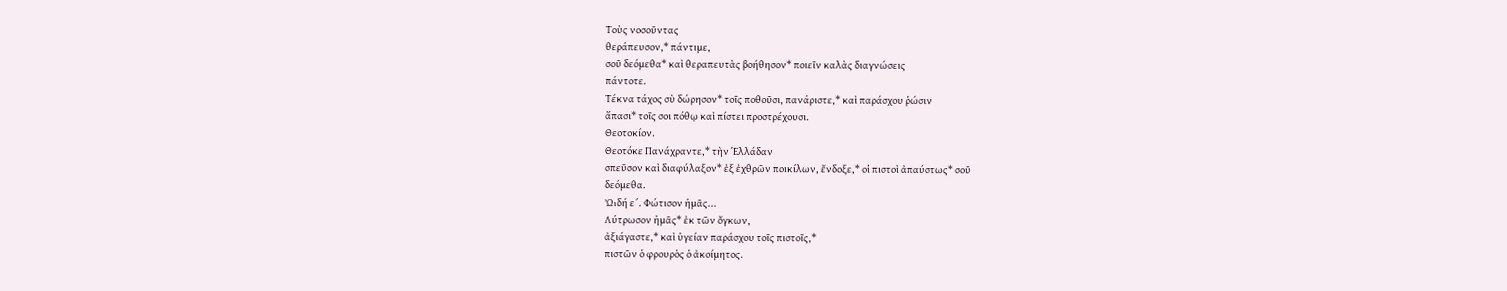Τοὺς νοσοῦντας
θεράπευσον,* πάντιμε,
σοῦ δεόμεθα* καὶ θεραπευτὰς βοήθησον* ποιεῖν καλὰς διαγνώσεις
πάντοτε.
Τέκνα τάχος σὺ δώρησον* τοῖς ποθοῦσι, πανάριστε,* καὶ παράσχου ῥώσιν
ἅπασι* τοῖς σοι πόθῳ καὶ πίστει προστρέχουσι.
Θεοτοκίον.
Θεοτόκε Πανάχραντε,* τὴν ῾Ελλάδαν
σπεῦσον καὶ διαφύλαξον* ἐξ ἐχθρῶν ποικίλων, ἔνδοξε,* οἱ πιστοὶ ἀπαύστως* σοῦ
δεόμεθα.
ᾨδή ε´. Φώτισον ἡμᾶς...
Λύτρωσον ἡμᾶς* ἐκ τῶν ὄγκων,
ἀξιάγαστε,* καὶ ὑγείαν παράσχου τοῖς πιστοῖς,*
πιστῶν ὁ φρουρὸς ὁ ἀκοίμητος.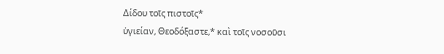Δίδου τοῖς πιστοῖς*
ὑγιείαν, Θεοδόξαστε,* καὶ τοῖς νοσοῦσι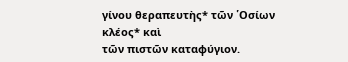γίνου θεραπευτὴς* τῶν ῾Οσίων κλέος* καὶ
τῶν πιστῶν καταφύγιον.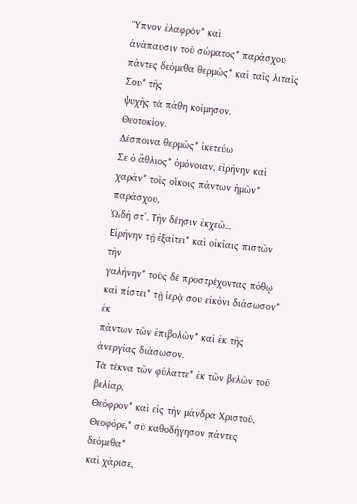῞Υπνον ἐλαφρὸν* καὶ
ἀνάπαυσιν τοῦ σώματος* παράσχου πάντες δεόμεθα θερμῶς* καὶ ταῖς λιταῖς Σου* τῆς
ψυχῆς τὰ πάθη κοίμησον.
Θεοτοκίον.
Δέσποινα θερμῶς* ἱκετεύω
Σε ὁ ἄθλιος* ὁμόνοιαν, εἰρήνην καὶ χαράν* τοῖς οἴκοις πάντων ἡμῶν*
παράσχου,
ᾨδὴ στ´. Τὴν δέησιν ἐκχεῶ...
Εἰρήνην τῇ ἐξαίτει* καὶ οἰκίαις πιστῶν τὴν
γαλήνην* τοὺς δέ προστρέχοντας πόθῳ καὶ πίστει* τῇ ἱερᾷ σου εἰκόνι διάσωσον* ἐκ
πάντων τῶν ἐπιβολῶν* καὶ ἐκ τῆς ἀνεργίας διάσωσον.
Τὰ τέκνα τῶν φύλαττε* ἐκ τῶν βελῶν τοῦ βελίαρ,
Θεόφρον* καὶ εἰς τὴν μάνδρα Χριστοῦ, Θεοφόρε,* σὺ καθοδήγησον πάντες δεόμεθα*
καὶ χάρισε,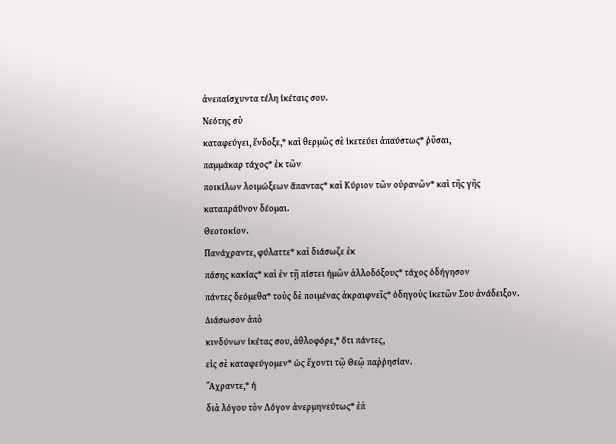ἀνεπαίσχυντα τέλη ἱκέταις σου.
Νεότης σὺ
καταφεύγει, ἔνδοξε,* καὶ θερμῶς σὲ ἱκετεύει ἀπαύστως* ῥῦσαι,
παμμάκαρ τάχος* ἐκ τῶν
ποικίλων λοιμώξεων ἅπαντας* καὶ Κύριον τῶν οὐρανῶν* καὶ τῆς γῆς
καταπράϋνον δέομαι.
Θεοτοκίον.
Πανάχραντε, φύλαττε* καὶ διάσωζε ἐκ
πάσης κακίας* καὶ ἐν τῇ πίστει ἡμῶν ἀλλοδόξους* τάχος ὁδήγησον
πάντες δεόμεθα* τοὺς δὲ ποιμένας ἀκραιφνεῖς* ὁδηγοὺς ἱκετῶν Σου ἀνάδειξον.
Διάσωσον ἀπὸ
κινδύνων ἱκέτας σου, ἀθλοφόρε,* ὅτι πάντες,
εἰς σὲ καταφεύγομεν* ὡς ἔχοντι τῷ Θεῷ παῤῥησίαν.
῎Αχραντε,* ἡ
διὰ λόγου τὸν Λόγον ἀνερμηνεύτως* ἐπ̉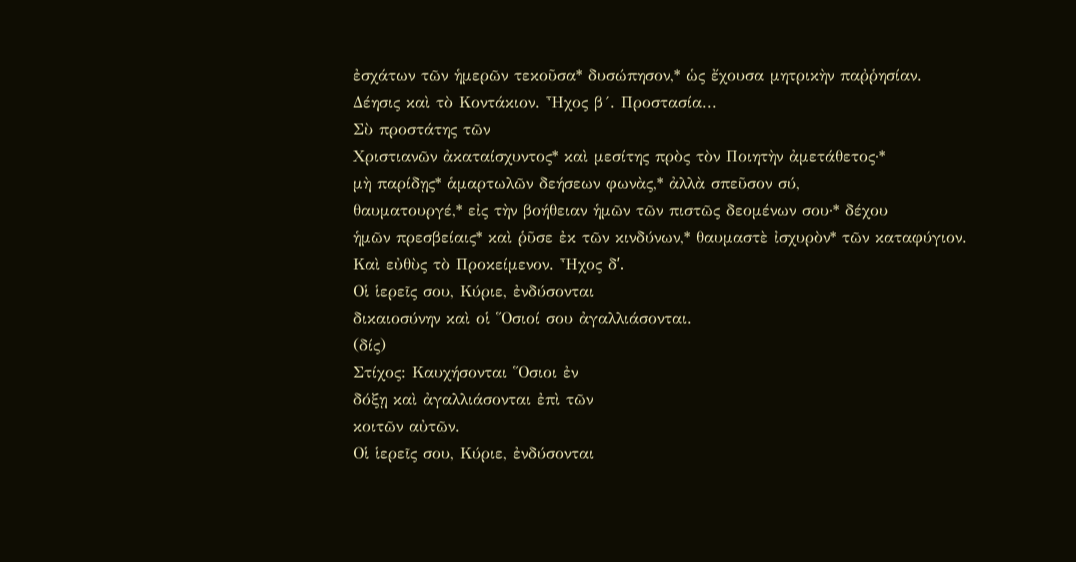ἐσχάτων τῶν ἡμερῶν τεκοῦσα* δυσώπησον,* ὡς ἔχουσα μητρικὴν παῤῥησίαν.
Δέησις καὶ τὸ Κοντάκιον. Ἦχος β´. Προστασία...
Σὺ προστάτης τῶν
Χριστιανῶν ἀκαταίσχυντος* καὶ μεσίτης πρὸς τὸν Ποιητὴν ἀμετάθετος·*
μὴ παρίδῃς* ἁμαρτωλῶν δεήσεων φωνὰς,* ἀλλὰ σπεῦσον σύ,
θαυματουργέ,* εἰς τὴν βοήθειαν ἡμῶν τῶν πιστῶς δεομένων σου·* δέχου
ἡμῶν πρεσβείαις* καὶ ῥῦσε ἐκ τῶν κινδύνων,* θαυμαστὲ ἰσχυρὸν* τῶν καταφύγιον.
Καὶ εὐθὺς τὸ Προκείμενον. Ἦχος δʹ.
Οἱ ἱερεῖς σου, Κύριε, ἐνδύσονται
δικαιοσύνην καὶ οἱ ῞Οσιοί σου ἀγαλλιάσονται.
(δίς)
Στίχος: Καυχήσονται ῞Οσιοι ἐν
δόξῃ καὶ ἀγαλλιάσονται ἐπὶ τῶν
κοιτῶν αὐτῶν.
Οἱ ἱερεῖς σου, Κύριε, ἐνδύσονται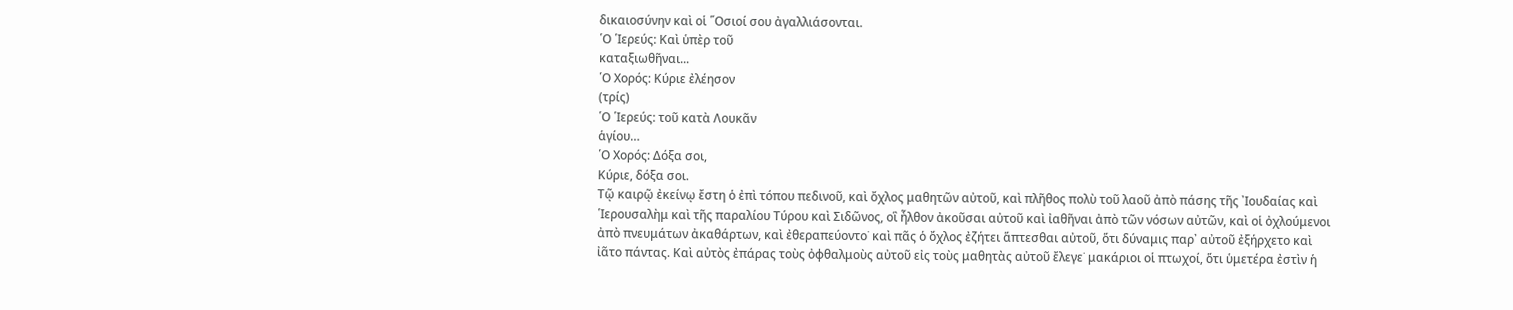δικαιοσύνην καὶ οἱ ῞Οσιοί σου ἀγαλλιάσονται.
῾Ο ῾Ιερεύς: Καὶ ὑπὲρ τοῦ
καταξιωθῆναι...
῾Ο Χορός: Κύριε ἐλέησον
(τρίς)
῾Ο ῾Ιερεύς: τοῦ κατὰ Λουκᾶν
ἁγίου…
῾Ο Χορός: Δόξα σοι,
Κύριε, δόξα σοι.
Τῷ καιρῷ ἐκείνῳ ἔστη ὁ ἐπὶ τόπου πεδινοῦ, καὶ ὄχλος μαθητῶν αὐτοῦ, καὶ πλῆθος πολὺ τοῦ λαοῦ ἀπὸ πάσης τῆς ᾿Ιουδαίας καὶ ῾Ιερουσαλὴμ καὶ τῆς παραλίου Τύρου καὶ Σιδῶνος, οἳ ἦλθον ἀκοῦσαι αὐτοῦ καὶ ἰαθῆναι ἀπὸ τῶν νόσων αὐτῶν, καὶ οἱ ὀχλούμενοι ἀπὸ πνευμάτων ἀκαθάρτων, καὶ ἐθεραπεύοντο˙ καὶ πᾶς ὁ ὄχλος ἐζήτει ἅπτεσθαι αὐτοῦ, ὅτι δύναμις παρ᾿ αὐτοῦ ἐξήρχετο καὶ ἰᾶτο πάντας. Καὶ αὐτὸς ἐπάρας τοὺς ὀφθαλμοὺς αὐτοῦ εἰς τοὺς μαθητὰς αὐτοῦ ἔλεγε˙ μακάριοι οἱ πτωχοί, ὅτι ὑμετέρα ἐστὶν ἡ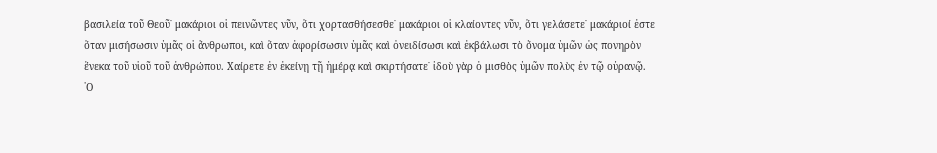βασιλεία τοῦ Θεοῦ˙ μακάριοι οἱ πεινῶντες νῦν, ὅτι χορτασθήσεσθε˙ μακάριοι οἱ κλαίοντες νῦν, ὅτι γελάσετε˙ μακάριοί ἐστε ὅταν μισήσωσιν ὑμᾶς οἱ ἄνθρωποι, καὶ ὅταν ἀφορίσωσιν ὑμᾶς καὶ ὀνειδίσωσι καὶ ἐκβάλωσι τὸ ὄνομα ὑμῶν ὡς πονηρὸν ἕνεκα τοῦ υἱοῦ τοῦ ἀνθρώπου. Χαίρετε ἐν ἐκείνῃ τῇ ἡμέρᾳ καὶ σκιρτήσατε˙ ἰδοὺ γὰρ ὁ μισθὸς ὑμῶν πολὺς ἐν τῷ οὐρανῷ.
῾Ο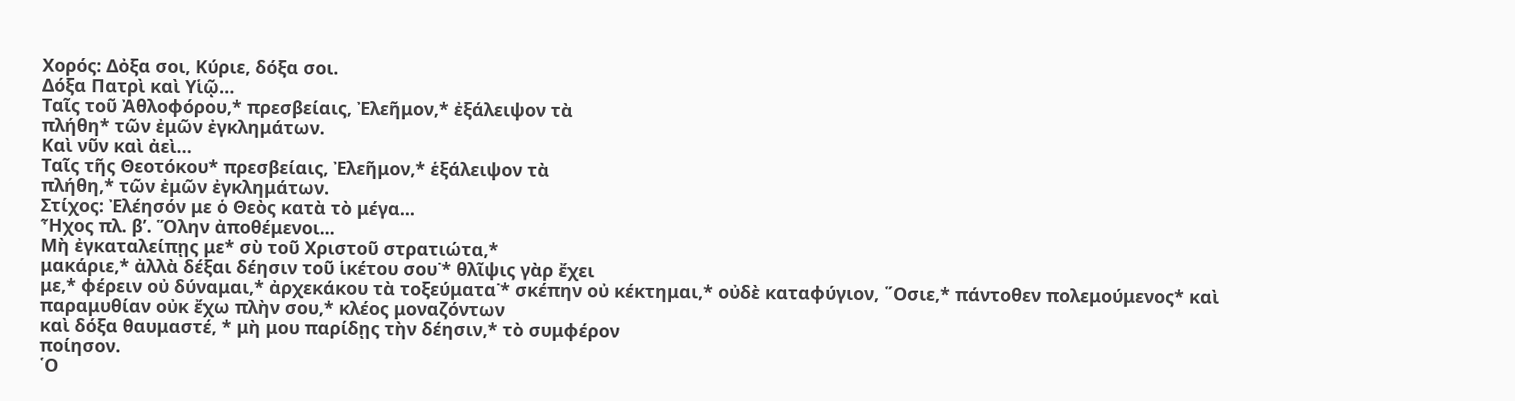Χορός: Δὀξα σοι, Κύριε, δόξα σοι.
Δόξα Πατρὶ καὶ Υἱῷ…
Ταῖς τοῦ Ἀθλοφόρου,* πρεσβείαις, Ἐλεῆμον,* ἐξάλειψον τὰ
πλήθη* τῶν ἐμῶν ἐγκλημάτων.
Καὶ νῦν καὶ ἀεὶ…
Ταῖς τῆς Θεοτόκου* πρεσβείαις, Ἐλεῆμον,* ἑξάλειψον τὰ
πλήθη,* τῶν ἐμῶν ἐγκλημάτων.
Στίχος: Ἐλέησόν με ὁ Θεὸς κατὰ τὸ μέγα...
Ἦχος πλ. βʹ. Ὅλην ἀποθέμενοι...
Μὴ ἐγκαταλείπῃς με* σὺ τοῦ Χριστοῦ στρατιώτα,*
μακάριε,* ἀλλὰ δέξαι δέησιν τοῦ ἱκέτου σου˙* θλῖψις γὰρ ἔχει
με,* φέρειν οὐ δύναμαι,* ἀρχεκάκου τὰ τοξεύματα˙* σκέπην οὐ κέκτημαι,* οὐδὲ καταφύγιον, ῞Οσιε,* πάντοθεν πολεμούμενος* καὶ παραμυθίαν οὐκ ἔχω πλὴν σου,* κλέος μοναζόντων
καὶ δόξα θαυμαστέ, * μὴ μου παρίδῃς τὴν δέησιν,* τὸ συμφέρον
ποίησον.
῾Ο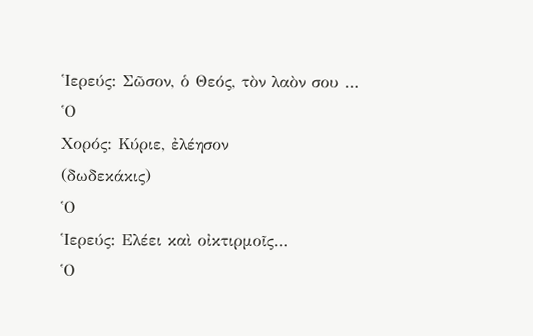῾Ιερεύς: Σῶσον, ὁ Θεός, τὸν λαὸν σου …
῾Ο
Χορός: Κύριε, ἐλέησον
(δωδεκάκις)
῾Ο
῾Ιερεύς: Ελέει καὶ οἰκτιρμοῖς…
῾Ο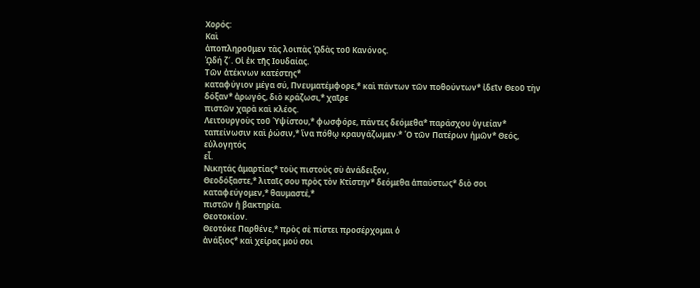Χορός:
Καὶ
ἀποπληροῦμεν τὰς λοιπὰς ᾨδὰς τοῦ Κανόνος.
ᾨδή ζ´. Οἱ ἐκ τῆς Ιουδαίας.
Τῶν ἀτέκνων κατέστης*
καταφύγιον μέγα σύ, Πνευματέμφορε,* καὶ πάντων τῶν ποθούντων* ἰδεῖν Θεοῦ τὴν
δόξαν* ἀρωγός, διὸ κράζωσι,* χαῖρε
πιστῶν χαρὰ καὶ κλέος.
Λειτουργοὺς τοῦ ῾Υψίστου,* φωσφόρε, πάντες δεόμεθα* παράσχου ὑγιείαν*
ταπείνωσιν καὶ ῥώσιν,* ἵνα πόθῳ κραυγάζωμεν·* ῾Ο τῶν Πατέρων ἡμῶν* Θεός, εὐλογητός
εἶ.
Νικητάς ἁμαρτίας* τοὺς πιστούς σὺ ἀνάδειξον,
Θεοδόξαστε,* λιταῖς σου πρὸς τὸν Κτίστην* δεόμεθα ἁπαύστως* διὸ σοι
καταφεύγομεν,* θαυμαστέ,*
πιστῶν ἡ βακτηρία.
Θεοτοκίον.
Θεοτόκε Παρθένε,* πρὸς σὲ πίστει προσέρχομαι ὁ
ἀνάξιος* καὶ χείρας μού σοι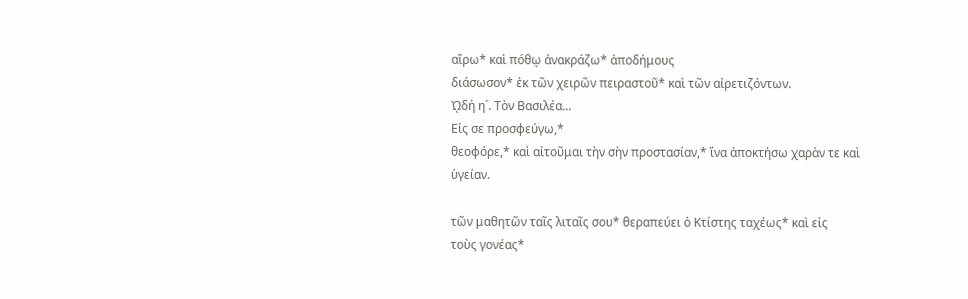αἴρω* καὶ πόθῳ ἀνακράζω* ἀποδήμους
διάσωσον* ἐκ τῶν χειρῶν πειραστοῦ* καὶ τῶν αἰρετιζόντων.
ᾨδή η´. Τὸν Βασιλέα...
Εἰς σε προσφεύγω,*
θεοφόρε,* καὶ αἰτοῦμαι τὴν σὴν προστασίαν,* ἵνα ἀποκτήσω χαρὰν τε καὶ
ὑγείαν.

τῶν μαθητῶν ταῖς λιταῖς σου* θεραπεύει ὁ Κτίστης ταχέως* καὶ εἰς
τοὺς γονέας*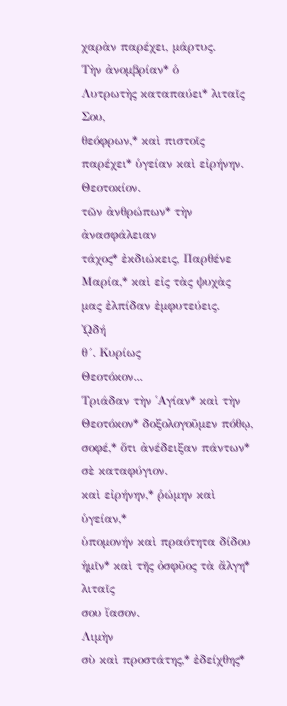χαρὰν παρέχει, μάρτυς.
Τὴν ἀνομβρίαν* ὁ
Λυτρωτὴς καταπαύει* λιταῖς Σου,
θεόφρων,* καὶ πιστοῖς
παρέχει* ὑγείαν καὶ εἰρήνην.
Θεοτοκίον.
τῶν ἀνθρώπων* τὴν ἀνασφάλειαν
τάχος* ἐκδιώκεις, Παρθένε Μαρία,* καὶ εἰς τὰς ψυχὰς
μας ἐλπίδαν ἐμφυτεύεις.
ᾨδή
θ´. Κυρίως
Θεοτόκον...
Τριάδαν τὴν ῾Αγίαν* καὶ τὴν
Θεοτόκον* δοξολογοῦμεν πόθῳ,
σοφέ,* ὅτι ἀνέδειξαν πάντων* σὲ καταφύγιον.
καὶ εἰρήνην,* ῥώμην καὶ ὑγείαν,*
ὑπομονήν καὶ πραότητα δίδου ἡμῖν* καὶ τῆς ὀσφῦος τὰ ἄλγη* λιταῖς
σου ἴασον.
Λιμὴν
σὺ καὶ προστάτης,* ἐδείχθης*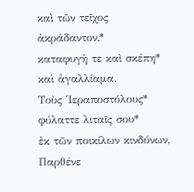καὶ τῶν τεῖχος ἀκράδαντον,*
καταφυγὴ τε καὶ σκέπη* καὶ ἀγαλλίαμα.
Τοὺς ῾Ιεραποστόλους* φύλαττε λιταῖς σου*
ἐκ τῶν ποικίλων κινδύνων, Παρθένε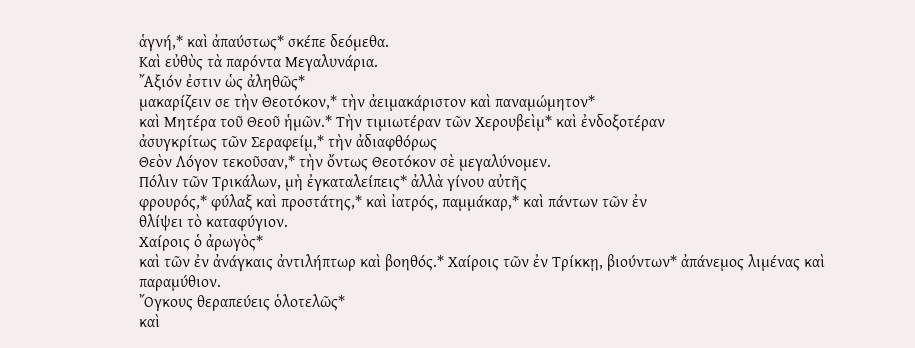ἁγνή,* καὶ ἀπαύστως* σκέπε δεόμεθα.
Καὶ εὐθὺς τὰ παρόντα Μεγαλυνάρια.
῎Αξιόν ἐστιν ὡς ἀληθῶς*
μακαρίζειν σε τὴν Θεοτόκον,* τὴν ἀειμακάριστον καὶ παναμώμητον*
καὶ Μητέρα τοῦ Θεοῦ ἡμῶν.* Τὴν τιμιωτέραν τῶν Χερουβεὶμ* καὶ ἐνδοξοτέραν
ἀσυγκρίτως τῶν Σεραφείμ,* τὴν ἀδιαφθόρως
Θεὸν Λόγον τεκοῦσαν,* τὴν ὄντως Θεοτόκον σὲ μεγαλύνομεν.
Πόλιν τῶν Τρικάλων, μὴ ἐγκαταλείπεις* ἀλλὰ γίνου αὐτῆς
φρουρός,* φύλαξ καὶ προστάτης,* καὶ ἰατρός, παμμάκαρ,* καὶ πάντων τῶν ἐν
θλίψει τὸ καταφύγιον.
Χαίροις ὁ ἀρωγὸς*
καὶ τῶν ἐν ἀνάγκαις ἀντιλήπτωρ καὶ βοηθός.* Χαίροις τῶν ἐν Τρίκκῃ, βιούντων* ἀπάνεμος λιμένας καὶ
παραμύθιον.
῎Ογκους θεραπεύεις ὁλοτελῶς*
καὶ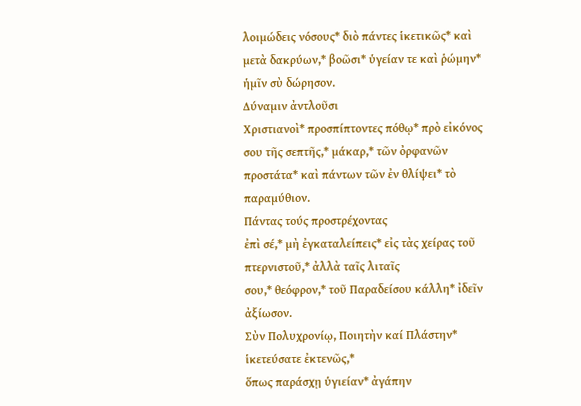λοιμώδεις νόσους* διὸ πάντες ἱκετικῶς* καὶ μετὰ δακρύων,* βοῶσι* ὑγείαν τε καὶ ῥώμην*
ἡμῖν σὺ δώρησον.
Δύναμιν ἀντλοῦσι
Χριστιανοὶ* προσπίπτοντες πόθῳ* πρὸ εἰκόνος σου τῆς σεπτῆς,* μάκαρ,* τῶν ὀρφανῶν
προστάτα* καὶ πάντων τῶν ἐν θλίψει* τὸ
παραμύθιον.
Πάντας τούς προστρέχοντας
ἐπὶ σέ,* μὴ ἐγκαταλείπεις* εἰς τὰς χείρας τοῦ πτερνιστοῦ,* ἀλλὰ ταῖς λιταῖς
σου,* θεόφρον,* τοῦ Παραδείσου κάλλη* ἰδεῖν ἀξίωσον.
Σὺν Πολυχρονίῳ, Ποιητὴν καί Πλάστην* ἱκετεύσατε ἐκτενῶς,*
ὅπως παράσχῃ ὑγιείαν* ἀγάπην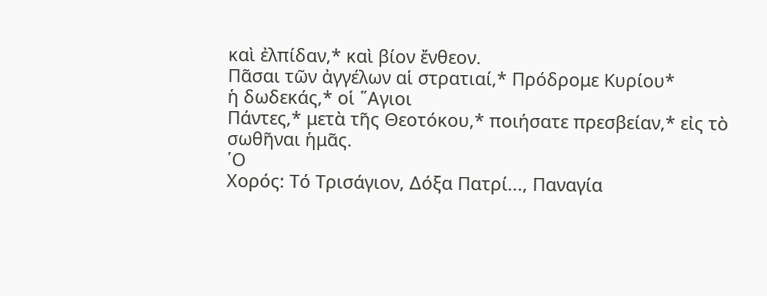καὶ ἐλπίδαν,* καὶ βίον ἔνθεον.
Πᾶσαι τῶν ἀγγέλων αἱ στρατιαί,* Πρόδρομε Κυρίου*
ἡ δωδεκάς,* οἱ ῞Αγιοι
Πάντες,* μετὰ τῆς Θεοτόκου,* ποιήσατε πρεσβείαν,* εἰς τὸ
σωθῆναι ἡμᾶς.
῾Ο
Χορός: Τό Τρισάγιον, Δόξα Πατρί..., Παναγία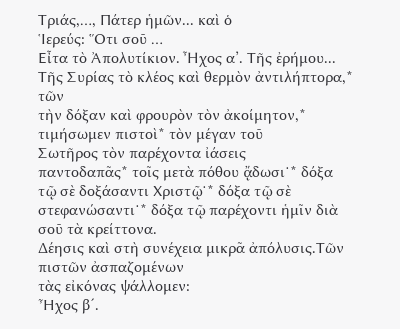Τριάς,…, Πάτερ ἡμῶν... καὶ ὁ
῾Ιερεύς: ῞Οτι σοῦ …
Εἶτα τὸ Ἀπολυτίκιον. Ἦχος α’. Τῆς ἐρήμου...
Τῆς Συρίας τὸ κλέος καὶ θερμὸν ἀντιλήπτορα,* τῶν
τὴν δόξαν καὶ φρουρὸν τὸν ἀκοίμητον,* τιμήσωμεν πιστοὶ* τὸν μέγαν τοῦ
Σωτῆρος τὸν παρέχοντα ἰάσεις
παντοδαπᾶς* τοῖς μετὰ πόθου ᾄδωσι˙* δόξα τῷ σὲ δοξάσαντι Χριστῷ˙* δόξα τῷ σὲ
στεφανώσαντι˙* δόξα τῷ παρέχοντι ἡμῖν διὰ σοῦ τὰ κρείττονα.
Δέησις καὶ στὴ συνέχεια μικρᾶ ἀπόλυσις.Τῶν πιστῶν ἀσπαζομένων
τὰς εἰκόνας ψάλλομεν:
῏Ηχος β´.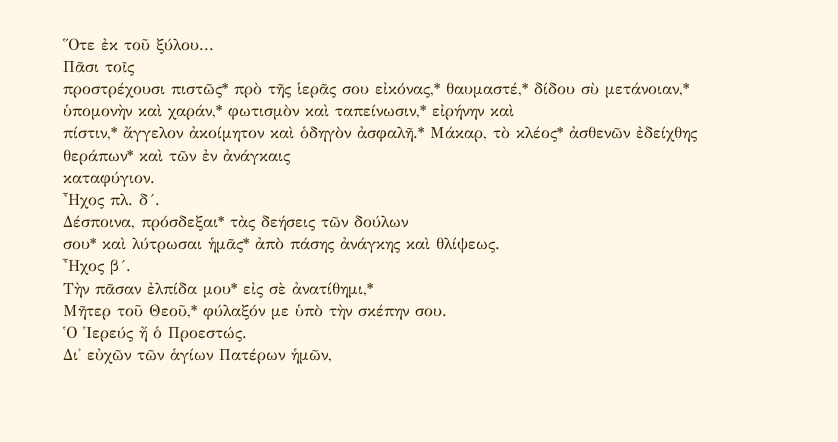῞Οτε ἐκ τοῦ ξύλου...
Πᾶσι τοῖς
προστρέχουσι πιστῶς* πρὸ τῆς ἱερᾶς σου εἰκόνας,* θαυμαστέ,* δίδου σὺ μετάνοιαν,*
ὑπομονὴν καὶ χαράν,* φωτισμὸν καὶ ταπείνωσιν,* εἰρήνην καὶ
πίστιν,* ἄγγελον ἀκοίμητον καὶ ὁδηγὸν ἀσφαλῆ.* Μάκαρ, τὸ κλέος* ἀσθενῶν ἐδείχθης
θεράπων* καὶ τῶν ἐν ἀνάγκαις
καταφύγιον.
῏Ηχος πλ. δ´.
Δέσποινα, πρόσδεξαι* τὰς δεήσεις τῶν δούλων
σου* καὶ λύτρωσαι ἡμᾶς* ἀπὸ πάσης ἀνάγκης καὶ θλίψεως.
῏Ηχος β´.
Τὴν πᾶσαν ἐλπίδα μου* εἰς σὲ ἀνατίθημι,*
Μῆτερ τοῦ Θεοῦ,* φύλαξόν με ὑπὸ τὴν σκέπην σου.
῾Ο ῾Ιερεύς ἤ ὁ Προεστώς.
Δι̉ εὐχῶν τῶν ἁγίων Πατέρων ἡμῶν,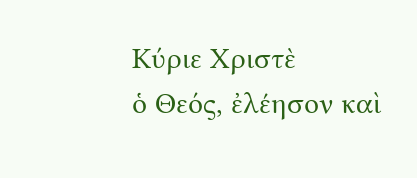Κύριε Χριστὲ
ὁ Θεός, ἐλέησον καὶ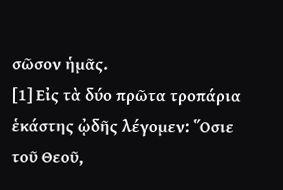σῶσον ἡμᾶς.
[1] Εἰς τὰ δύο πρῶτα τροπάρια ἑκάστης ᾠδῆς λέγομεν: ῞Οσιε
τοῦ Θεοῦ,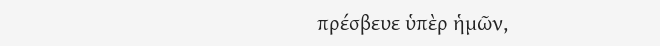πρέσβευε ὑπὲρ ἡμῶν,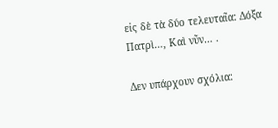εἰς δὲ τὰ δύο τελευταῖα: Δόξα
Πατρὶ…, Καὶ νῦν… .

Δεν υπάρχουν σχόλια: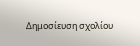Δημοσίευση σχολίου